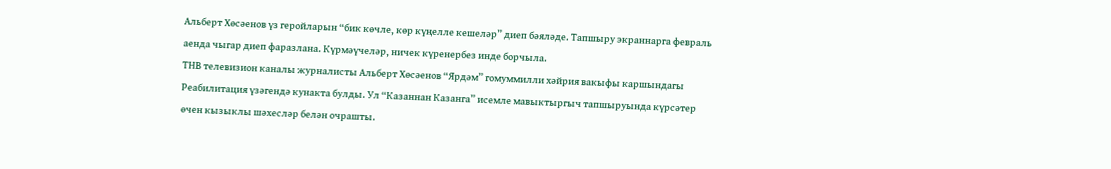Альберт Хөсәенов үз геройларын “бик көчле, көр күңелле кешеләр” диеп бәяләде. Тапшыру экраннарга февраль аенда чыгар диеп фаразлана. Күрмәүчеләр, ничек күренербез инде борчыла.
ТНВ телевизион каналы журналисты Альберт Хөсәенов “Ярдәм” гомуммилли хәйрия вакыфы каршындагы Реабилитация үзәгендә кунакта булды. Ул “Казаннан Казанга” исемле мавыктыргыч тапшыруында күрсәтер өчен кызыклы шәхесләр белән очрашты.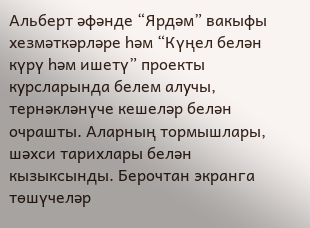Альберт әфәнде “Ярдәм” вакыфы хезмәткәрләре һәм “Күңел белән күрү һәм ишетү” проекты курсларында белем алучы, тернәкләнүче кешеләр белән очрашты. Аларның тормышлары, шәхси тарихлары белән кызыксынды. Берочтан экранга төшүчеләр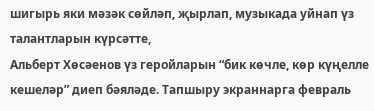шигырь яки мәзәк сөйләп, җырлап, музыкада уйнап үз талантларын күрсәтте,
Альберт Хөсәенов үз геройларын “бик көчле, көр күңелле кешеләр” диеп бәяләде. Тапшыру экраннарга февраль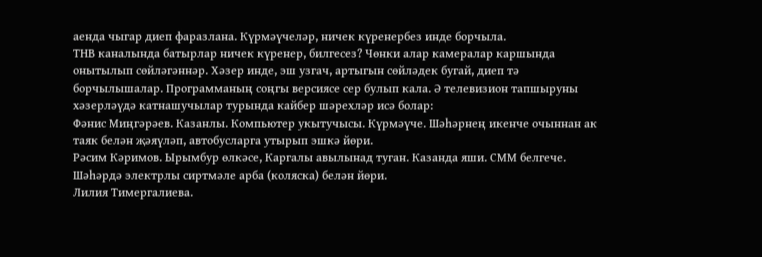аенда чыгар диеп фаразлана. Күрмәүчеләр, ничек күренербез инде борчыла.
ТНВ каналында батырлар ничек күренер, билгесез? Чөнки алар камералар каршында онытылып сөйләгәннәр. Хәзер инде, эш узгач, артыгын сөйләдек бугай, диеп тә борчылышалар. Программаның соңгы версиясе сер булып кала. Ә телевизион тапшыруны хәзерләүдә катнашучылар турында кайбер шәрехләр исә болар:
Фәнис Миңгәрәев. Казанлы. Компьютер укытучысы. Күрмәүче. Шәһәрнең икенче очыннан ак таяк белән җәяүләп, автобусларга утырып эшкә йөри.
Рәсим Кәримов. Ырымбур өлкәсе, Каргалы авылынад туган. Казанда яши. СММ белгече. Шәһәрдә электрлы сиртмәле арба (коляска) белән йөри.
Лилия Тимергалиева.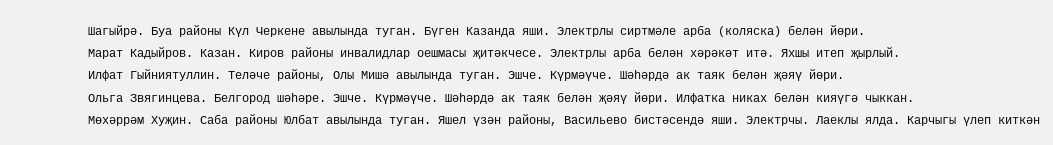Шагыйрә. Буа районы Күл Черкене авылында туган. Бүген Казанда яши. Электрлы сиртмәле арба (коляска) белән йөри.
Марат Кадыйров. Казан. Киров районы инвалидлар оешмасы җитәкчесе. Электрлы арба белән хәрәкәт итә. Яхшы итеп җырлый.
Илфат Гыйниятуллин. Теләче районы, Олы Мишә авылында туган. Эшче. Күрмәүче. Шәһәрдә ак таяк белән җәяү йөри.
Ольга Звягинцева. Белгород шәһәре. Эшче. Күрмәүче. Шәһәрдә ак таяк белән җәяү йөри. Илфатка никах белән кияүгә чыккан.
Мөхәррәм Хуҗин. Саба районы Юлбат авылында туган. Яшел үзән районы, Васильево бистәсендә яши. Электрчы. Лаеклы ялда. Карчыгы үлеп киткән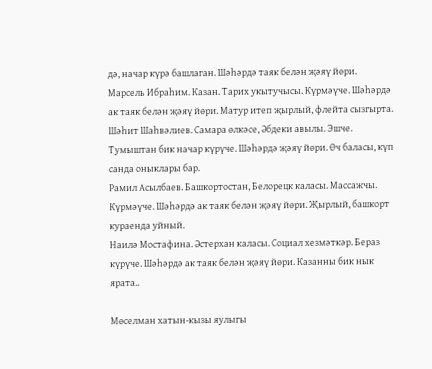дә, начар күрә башлаган. Шәһәрдә таяк белән җәяү йөри.
Марсель Ибраһим. Казан. Тарих укытучысы. Күрмәүче. Шәһәрдә ак таяк белән җәяү йөри. Матур итеп җырлый, флейта сызгырта.
Шәһит Шаһвәлиев. Самара өлкәсе, Әбдеки авылы. Эшче. Тумыштан бик начар күрүче. Шәһәрдә җәяү йөри. Өч баласы, күп санда оныклары бар.
Рамил Асылбаев. Башкортостан, Белорецк каласы. Массажчы. Күрмәүче. Шәһәрдә ак таяк белән җәяү йөри. Җырлый, башкорт кураенда уйный.
Наилә Мостафина. Әстерхан каласы. Социал хезмәткәр. Бераз күрүче. Шәһәрдә ак таяк белән җәяү йөри. Казанны бик нык ярата..

Мөселман хатын-кызы яулыгы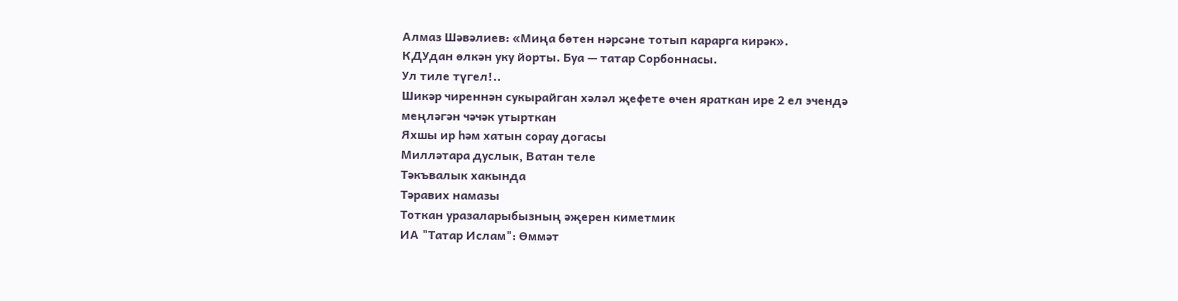Алмаз Шәвәлиев: «Миңа бөтен нәрсәне тотып карарга кирәк».
КДУдан өлкән уку йорты. Буа — татар Сорбоннасы.
Ул тиле түгел!..
Шикәр чиреннән сукырайган хәләл җефете өчен яраткан ире 2 ел эчендә меңләгән чәчәк утырткан
Яхшы ир һәм хатын сорау догасы
Милләтара дуслык, Ватан теле
Тәкъвалык хакында
Тәравих намазы
Тоткан уразаларыбызның әҗерен киметмик
ИА "Татар Ислам": Өммәт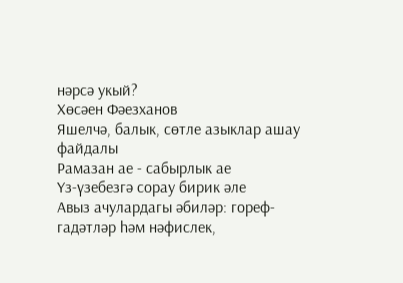нәрсә укый?
Хөсәен Фәезханов
Яшелчә, балык, сөтле азыклар ашау файдалы
Рамазан ае - сабырлык ае
Үз-үзебезгә сорау бирик әле
Авыз ачулардагы әбиләр: гореф-гадәтләр һәм нәфислек,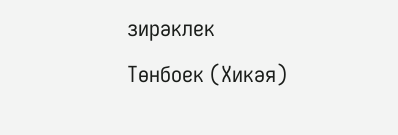зирәклек
Төнбоек (Хикәя)